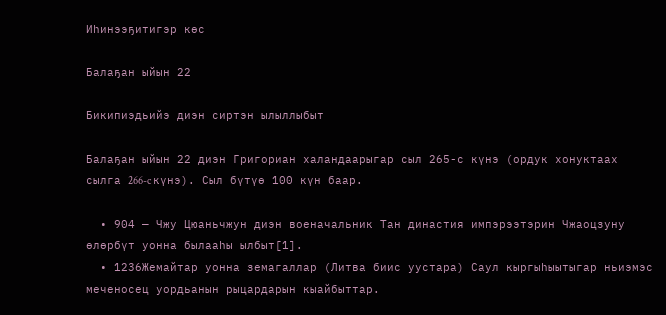Иһинээҕитигэр көс

Балаҕан ыйын 22

Бикипиэдьийэ диэн сиртэн ылыллыбыт

Балаҕан ыйын 22 диэн Григориан халандаарыгар сыл 265-с күнэ (ордук хонуктаах сылга 266-c күнэ). Сыл бүтүө 100 күн баар.

  • 904 — Чжу Цюаньчжун диэн военачальник Тан династия импэрээтэрин Чжаоцзуну өлөрбүт уонна былааһы ылбыт[1].
  • 1236Жемайтар уонна земагаллар (Литва биис уустара) Саул кыргыһыытыгар ньиэмэс меченосец уордьанын рыцардарын кыайбыттар.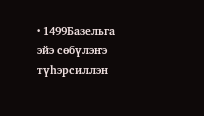• 1499Базельга эйэ сөбүлэҥэ түһэрсиллэн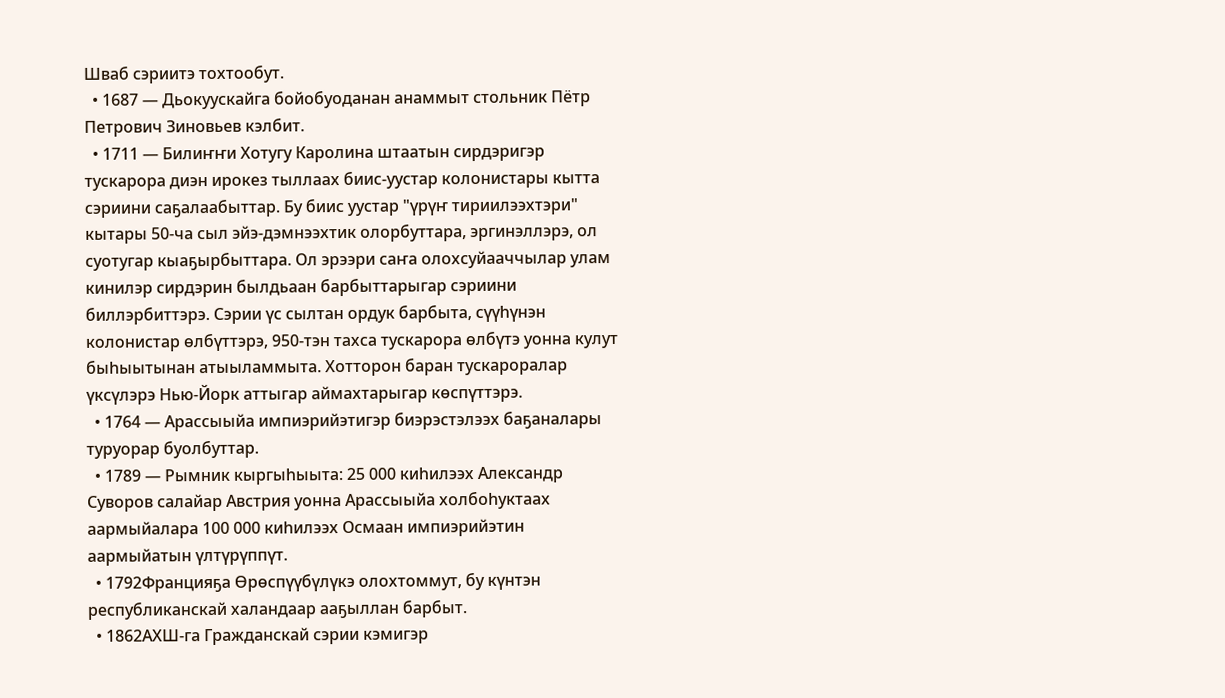Шваб сэриитэ тохтообут.
  • 1687 — Дьокуускайга бойобуоданан анаммыт стольник Пётр Петрович Зиновьев кэлбит.
  • 1711 — Билиҥҥи Хотугу Каролина штаатын сирдэригэр тускарора диэн ирокез тыллаах биис-уустар колонистары кытта сэриини саҕалаабыттар. Бу биис уустар "үрүҥ тириилээхтэри" кытары 50-ча сыл эйэ-дэмнээхтик олорбуттара, эргинэллэрэ, ол суотугар кыаҕырбыттара. Ол эрээри саҥа олохсуйааччылар улам кинилэр сирдэрин былдьаан барбыттарыгар сэриини биллэрбиттэрэ. Сэрии үс сылтан ордук барбыта, сүүһүнэн колонистар өлбүттэрэ, 950-тэн тахса тускарора өлбүтэ уонна кулут быһыытынан атыыламмыта. Хотторон баран тускароралар үксүлэрэ Нью-Йорк аттыгар аймахтарыгар көспүттэрэ.
  • 1764 — Арассыыйа импиэрийэтигэр биэрэстэлээх баҕаналары туруорар буолбуттар.
  • 1789 — Рымник кыргыһыыта: 25 000 киһилээх Александр Суворов салайар Австрия уонна Арассыыйа холбоһуктаах аармыйалара 100 000 киһилээх Осмаан импиэрийэтин аармыйатын үлтүрүппүт.
  • 1792Францияҕа Өрөспүүбүлүкэ олохтоммут, бу күнтэн республиканскай халандаар ааҕыллан барбыт.
  • 1862АХШ-га Гражданскай сэрии кэмигэр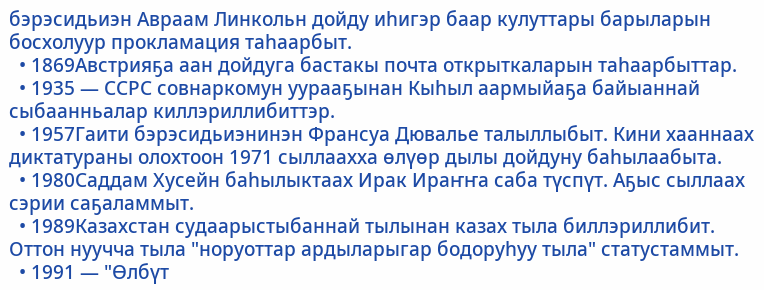бэрэсидьиэн Авраам Линкольн дойду иһигэр баар кулуттары барыларын босхолуур прокламация таһаарбыт.
  • 1869Австрияҕа аан дойдуга бастакы почта открыткаларын таһаарбыттар.
  • 1935 — ССРС совнаркомун уурааҕынан Кыһыл аармыйаҕа байыаннай сыбаанньалар киллэриллибиттэр.
  • 1957Гаити бэрэсидьиэнинэн Франсуа Дювалье талыллыбыт. Кини хааннаах диктатураны олохтоон 1971 сыллаахха өлүөр дылы дойдуну баһылаабыта.
  • 1980Саддам Хусейн баһылыктаах Ирак Ираҥҥа саба түспүт. Аҕыс сыллаах сэрии саҕаламмыт.
  • 1989Казахстан судаарыстыбаннай тылынан казах тыла биллэриллибит. Оттон нуучча тыла "норуоттар ардыларыгар бодоруһуу тыла" статустаммыт.
  • 1991 — "Өлбүт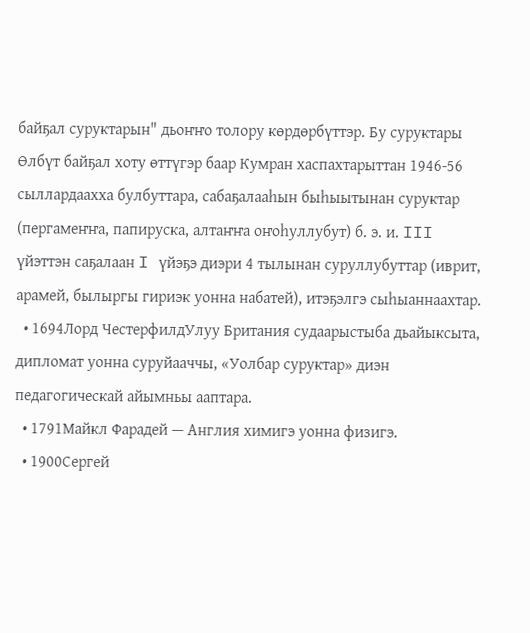байҕал суруктарын" дьоҥҥо толору көрдөрбүттэр. Бу суруктары Өлбүт байҕал хоту өттүгэр баар Кумран хаспахтарыттан 1946-56 сыллардаахха булбуттара, сабаҕалааһын быһыытынан суруктар (пергамеҥҥа, папируска, алтаҥҥа оҥоһуллубут) б. э. и. III үйэттэн саҕалаан I үйэҕэ диэри 4 тылынан суруллубуттар (иврит, арамей, былыргы гириэк уонна набатей), итэҕэлгэ сыһыаннаахтар.
  • 1694Лорд ЧестерфилдУлуу Британия судаарыстыба дьайыксыта, дипломат уонна суруйааччы, «Уолбар суруктар» диэн педагогическай айымньы ааптара.
  • 1791Майкл Фарадей — Англия химигэ уонна физигэ.
  • 1900Сергей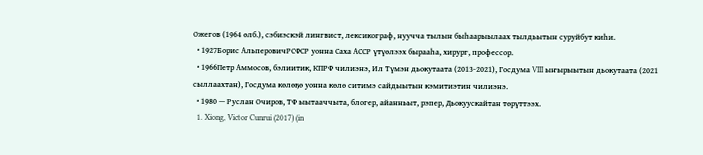Ожегов (1964 өлб.), сэбиэскэй лингвист, лексикограф, нуучча тылын быһаарыылаах тылдьытын суруйбут киһи.
  • 1927Борис АльперовичРСФСР уонна Саха АССР үтүөлээх бырааһа, хирург, профессор.
  • 1966Петр Аммосов, бэлиитик, КПРФ чилиэнэ, Ил Түмэн дьокутаата (2013-2021), Госдума VIII ыҥырыытын дьокутаата (2021 сыллаахтан), Госдума көлөҕө уонна көлө ситимэ сайдыытын кэмитиэтин чилиэнэ.
  • 1980 — Руслан Очиров, ТФ ыытааччыта, блогер, айанньыт, рэпер, Дьокуускайтан төрүттээх.
  1. Xiong, Victor Cunrui (2017) (in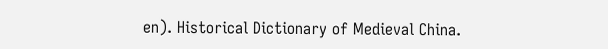en). Historical Dictionary of Medieval China.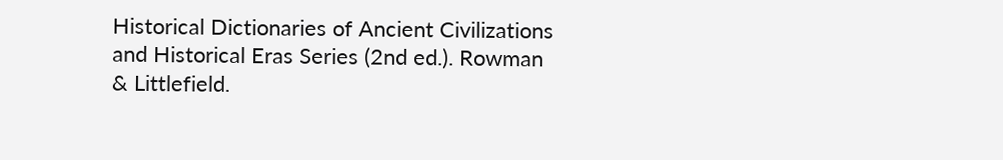Historical Dictionaries of Ancient Civilizations and Historical Eras Series (2nd ed.). Rowman & Littlefield.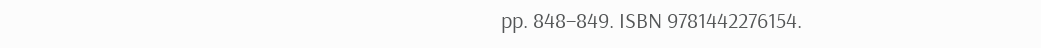pp. 848–849. ISBN 9781442276154.